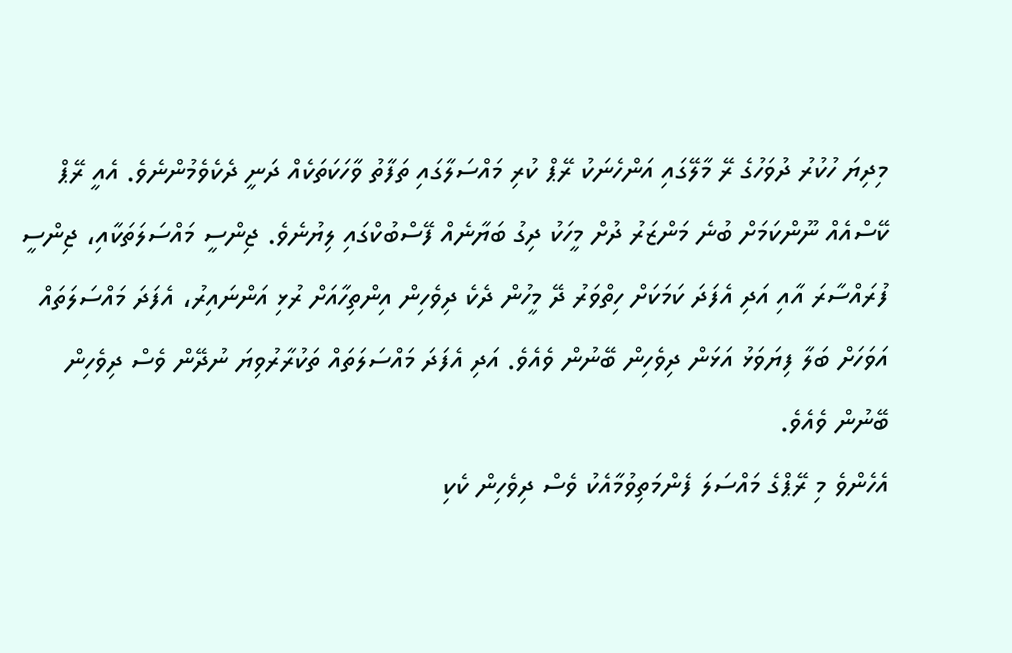މިދިޔަ ހުކުރު ދުވަހުގެ ރޭ މާލޭގައި އަންހެނަކު ރޭޕް ކުރި މައްސަލާގައި ތަފާތު ވާހަކަތަކެއް ދަނީ ދެކެވެމުންނެވެ. އެއީ ރޭޕް ކޭސްއެއް ނޫންކަމަށް ބުނެ މަންޒަރު ދުށް މީހަކު ދިގު ބަޔާނެއް ފޭސްބުކްގައި ލިޔުނެވެ. ޖިންސީ މައްސަލަތަކާއި، ޖިންސީ ފުރައްސާރަ އާއި އަދި އެފަދަ ކަމަކަށް ހިތްވަރު ދޭ މީހުން ދެކެ ދިވެހިން އިންތިހާއަށް ރުޅި އަންނައިރު، އެފަދަ މައްސަލަތައް އަވަހަށް ބަލާ ފިޔަވަޅު އަޅަން ދިވެހިން ބޭނުން ވެއެވެ. އަދި އެފަދަ މައްސަލަތައް ތަކުރާރުވިޔަ ނުދޭން ވެސް ދިވެހިން ބޭނުން ވެއެވެ.
އެހެންވެ މި ރޭޕްގެ މައްސަލަ ފެންމަތިވުމާއެކު ވެސް ދިވެހިން ކެކި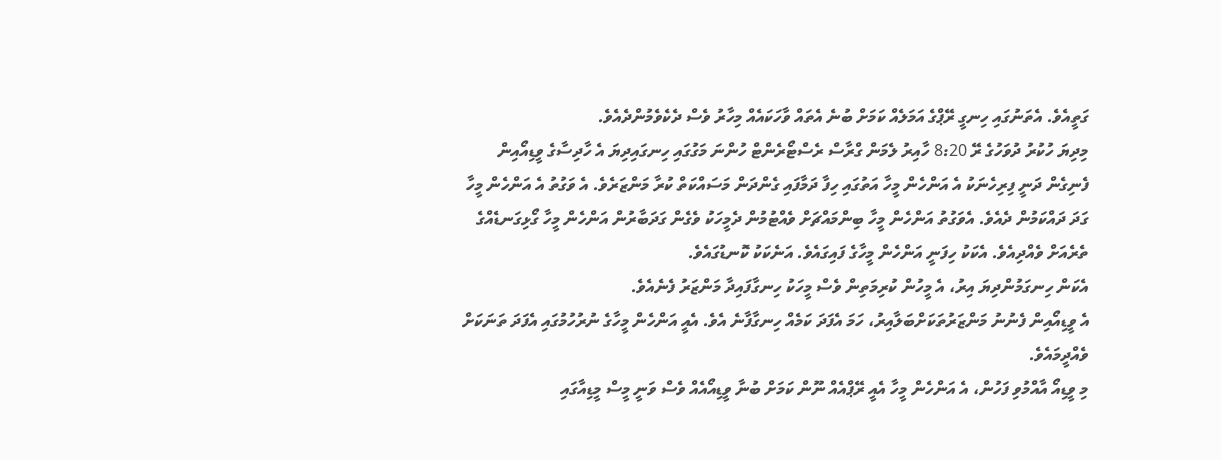ގަތީއެވެ. އެތަނުގައި ހިނގީ ރޭޕްގެ އަމަލެއް ކަމަށް ބުނެ އެތައް ވާހަކައެއް މިހާރު ވެސް ދެކެވެމުންދެއެވެ.
މިދިޔަ ހުކުރު ދުވަހުގެ ރޭ 8:20 ހާއިރު ލެމަން ގްރާސް ރެސްޓޯރެންޓް ހުންނަ މަގުގައި ހިނގައިދިޔަ އެ ހާދިސާގެ ވީޑިއޯއިން ފެނިގެން ދަނީ ފިރިހެނަކު އެ އަންހެން މީހާ އަތުގައި ހިފާ ދަމާފައި ގެންދަން މަސައްކަތް ކުރާ މަންޒަރެވެ. އެ ވަގުތު އެ އަންހެން މީހާ ގަދަ ދައްކަމުން ދެއެވެ. އެވަގުތު އަންހެން މީހާ ބިންމައްޗަށް ވެއްޓުމުން ދެމީހަކު ވެގެން ގަދަބާރުން އަންހެން މީހާ ގޯޅިގަނޑެއްގެ ތެރެއަށް ވެއްދިއެވެ. އެކަކު ހިފަނީ އަންހެން މީހާގެ ފައިގައެވެ. އަނެކަކު ކޮނޑުގައެވެ.
އެކަން ހިނގަމުންދިޔަ އިރު، އެ މީހުން ކުރިމަތިން ވެސް މީހަކު ހިނގާފައިދާ މަންޒަރު ފެނެއެވެ.
އެ ވީޑިއޯއިން ފެނުނު މަންޒަރުތަކަށްބަލާއިރު، ހަމަ އެފަދަ ކަމެއް ހިނގާފާނެ އެވެ. އެއީ އަންހެން މީހާގެ ނުރުހުމުގައި އެފަދަ ތަނަކަށް ވެއްދީމައެވެ.
މި ވީޑިއޯ އާއްމުވި ފަހުން، އެ އަންހެން މީހާ އެއީ ރޭޕްއެއް ނޫން ކަމަށް ބުނާ ވީޑިއޯއެއް ވެސް ވަނީ މީސް މީޑިއާގައި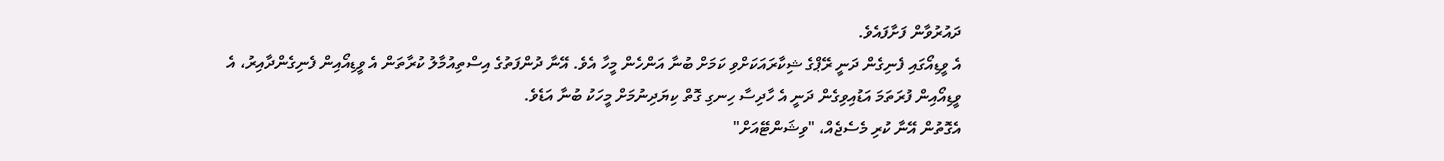ދައުރުވާން ފަށާފައެވެ.
އެ ވީޑިއޯގައި ފެނިގެން ދަނީ ރޭޕްގެ ޝިކާރައަކަށްވި ކަމަށް ބުނާ އަންހެން މީހާ އެވެ. އޭނާ ދުންފަތުގެ އިސްތިއުމާލު ކުރާތަން އެ ވީޑިއޯއިން ފެނިގެންދާއިރު، އެ ވީޑިއޯއިން ފުރަތަމަ އަޑުއިވިގެން ދަނީ އެ ހާދިސާ ހިނގި ގޮތް ކިޔަދިނުމަށް މީހަކު ބުނާ އަޑެވެ.
އެގޮތުން އޭނާ ކުރި މެސެޖެއް، "ވިޝަންޓޭއަށް"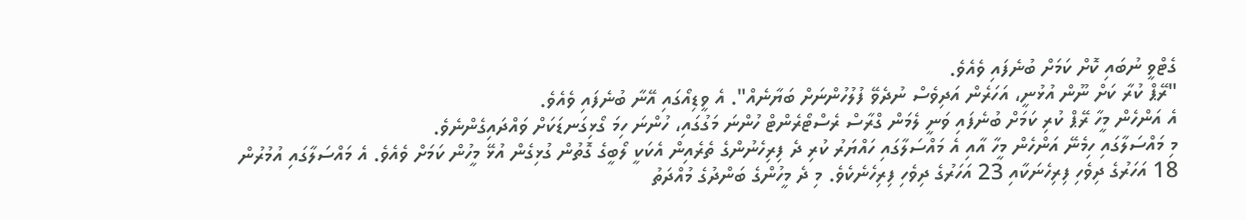ގެޓްވީ ނުބައި ކޮށް ކަމަށް ބުނެފައި ވެއެވެ.
"ރޭޕް ކުރާ ކަށް ނޫން އުޅުނީ، އަހަރެން އަދިވެސް ނުދެވޭ ފުލުހުންނަށް ބަޔާނެއް". އެ ވީޑިއޯގައި އޭނާ ބުނެފައި ވެއެވެ.
އެ އަންހެން މީހާ ރޭޕް ކުރި ކަމަށް ބުނެފައި ވަނީ ލެމަން ގްރާސް ރެސްޓޯރެންޓް ހުންނަ މަގުގައި، ހުންނަ ހިމަ ގޯޅިގަނޑަކަށް ވައްދައިގެންނެވެ.
މި މައްސަލާގައި ހިމެނޭ އަންހެން މީހާ އާއި އެ މައްސަލާގައި ހައްޔަރު ކުރި ދެ ފިރިހެނުންގެ ތެރެއިން އެކަކީ ލޯބީގެ ގޮތުން ގުޅިގެން އުޅޭ މީހުން ކަމަށް ވެއެވެ. އެ މައްސަލާގައި އުމުރުން 18 އަހަރުގެ ދިވެހި ފިރިހެނަކާއި 23 އަހަރުގެ ދިވެހި ފިރިހެނެކެވެ. މި ދެ މީހުންގެ ބަންދުގެ މުއްދަތު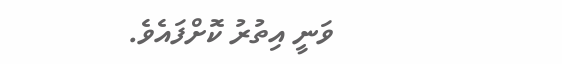ވަނީ އިތުރު ކޮށްފައެވެ.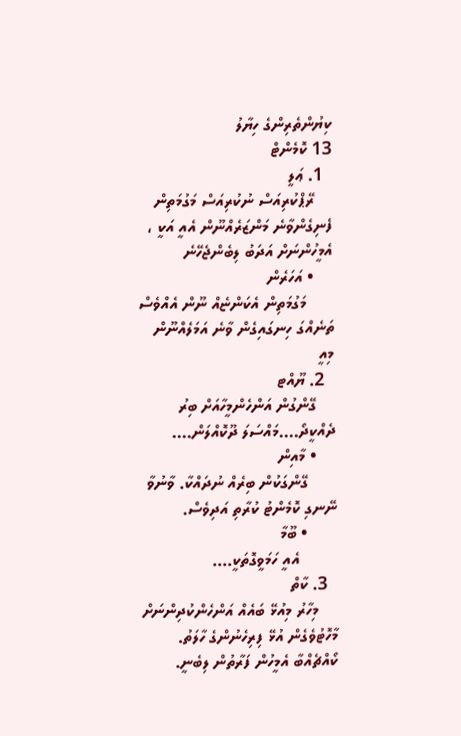ކިޔުންތެރިންގެ ހިޔާލު
13 ކޮމެންޓް
  1. ޢަލީ
    ރޭޕްކުރިއަސް ނުކުރިއަސް މަގުމަތިން ފެނިގެންވާނެ މަންޒަރެއްނޫން އެއީ އަކީ ، އެމީހުންނަށް އަދަބު ލިބެންޖެހޭނެ
    • އަހަރެން
      މަގުމަތިން އެކަންޏެއް ނޫން އެއްވެސް ތަނެއްގަ ހިނގައިގެން ވާނެ އަމަލެއްނޫން މިއީ
  2. ޔޫއްޓ
    ގޭންގުން އަންހެންމީހާއަށް ބިރު ދެއްކީދޯ....މައްސަލަ ދޫކޮއްލަން....
    • މާއިން
      ގޭންގަކުން ބިރެއް ނުދައްކާ. ވާނުވާ ނޭނގި ކޮމެންޓު ކުރާތި އަދިވެސް.
      • ބޫމާ
        އެއީ ހަމަވީގޮތަކީ....
  3. ކާތް
    މިހާރު މިއުޅޭ ބައެއް އަންހެންކުދިންނަށް މާހޮޓުވެގެން އުޅޭ ފިރިހެނުންގެ ހާލަތު. ކޯއްޗެއްބާ އެމީހުން ފަރާތުން ލިބެނީ.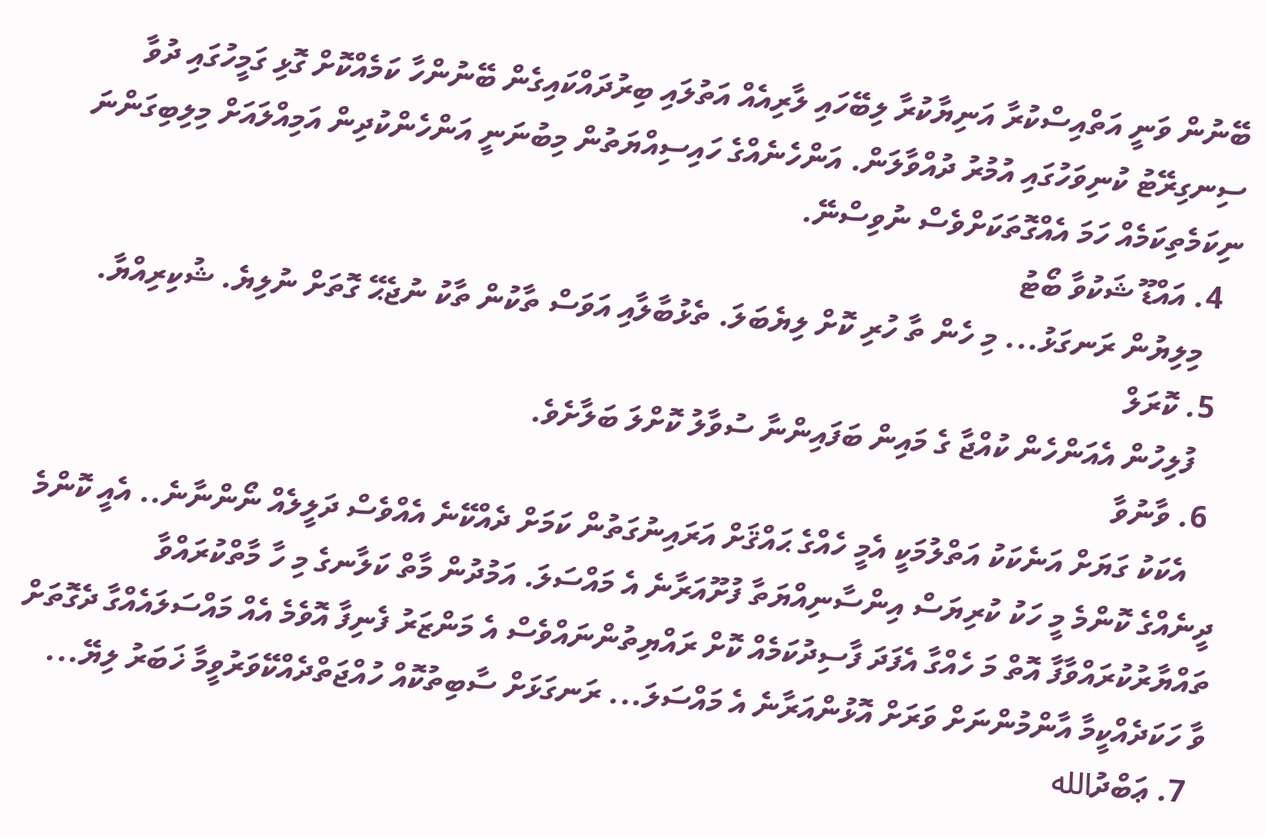ބޭނުން ވަނީ އަތްއިސްކުރާ އަނިޔާކުރާ ލިބޭހައި ލާރިއެއް އަތުލައި ބިރުދައްކައިގެން ބޭނުންހާ ކަމެއްކޮށް ގޮޅި ގަމީހުގައި ދުވާ ސިނގިރޭޓު ކުނިވަހުގައި އުމުރު ދުއްވާލަން. އަންހެނެއްގެ ހައިސިއްޔަތުން މިބުނަނީ އަންހެންކުދިން އަމިއްލައަށް މިލިބިގަންނަ ނިކަމެތިކަމެއް ހަމަ އެއްގޮތަކަށްވެސް ނުވިސްނޭ.
  4. އައްޑޫ ޝަކުވާ ބޯޓު
    މިލިޔުން ރަނގަޅު... މި ހެން ތާ ހުރި ކޮށް ލިޔެބަލަ. ތެޅުބާލާއި އަވަސް ތާކުން ތާކު ނުޖެޙޭ ގޮތަށް ނުލިޔެ. ޝުކިރިއްޔާ.
  5. ކޮރަލް
    ފުލިހުން އެއަންހެން ކުއްޖާ ގެ މައިން ބަފައިންނާ ސުވާލު ކޮށްލަ ބަލާށެވެ.
  6. ވާނުވާ
    އެކަކު ގަޔަށް އަނެކަކު އަތްލުމަކީ އެމީ ހެއްގެ ޙައްޤަށް އަރައިނުގަތުން ކަމަށް ދެއްކޭނެ އެއްވެސް ދަލީލެއް ނޯންނާނެ.. އެއީ ކޮންމެ ދީނެއްގެ ކޮންމެ މީ ހަކު ކުރިޔަސް އިންސާނިއްޔަތާ ފުށޫއަރާނެ އެ މައްސަލަ. އަމުދުން މާތް ކަލާނގެ މި ހާ މާތްކުރައްވާ ތައްޔާރުކުރައްވާފާ އޮތް މަ ހެއްގާ އެފަދަ ފާސިދުކަމެއް ކޮށް ރައްޔިތުންނައްވެސް އެ މަންޒަރު ފެނިފާ އޮވެމެ އެއް މައްސަލައެއްގާ ދެގޮތަށް ވާ ހަކަދެއްކީމާ އާންމުންނަށް ވަރަށް އޮޅުންއަރާނެ އެ މައްސަލަ... ރަނގަޅަށް ސާބިތުކޮއް ހުއްޖަތްދެއްކޭވަރުވީމާ ޚަބަރު ލިޔޭ...
  7. ޢަބްދުالله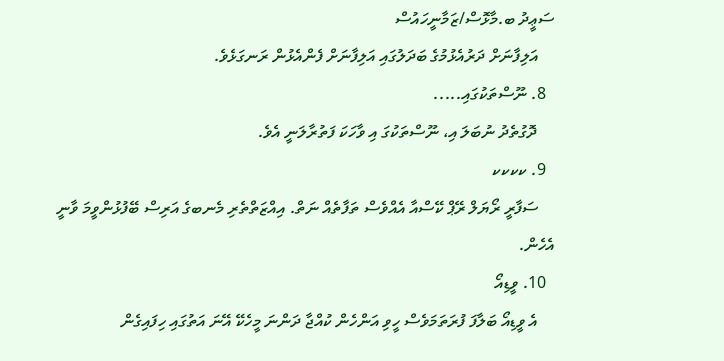ސަޢީދު ބ.މާޅޮސް/ޒަމާނީހައުސް
    އަލިފާނަށް ދަރުއެޅުމުގެ ބަދަލުގައި އަލިފާނަށް ފެންއެޅުން ރަނގަޅެވެ.
  8. ނޫސްތަކުގައި.....
    ދޮގުތެދު ނުބަލަ އި، ނޫސްތަކުގަ އި ވާހަކަ ފަތުރާލަނީ އެވެ.
  9. ކކކކ
    ސަފާރީ ރޯޔަލް ރޭޕް ކޭސްއާ އެއްވެސް ތަފާތެއް ނަތް. އިއްޒަތްތެރި މެނބގެ އަރިސް ބޭފުޅުންވީމަ ވާނީ އެހެން.
  10. ވީޑިއޯ
    އެ ވީޑިއޯ ބަލާފަ ފުރަތަމަވެސް ހީވި އަންހެން ކުއްޖާ ދަންނަ މީހެކޭ އޭނަ އަތުގައި ހިފައިގެން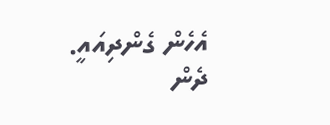އެހެން ގެންދިއައީ. ދެން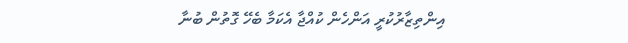އިންތިޒާރުކުރީ އަންހެން ކުއްޖާ އެކަމާ ބެހޭ ގޮތުން ބުނާ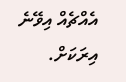އެއްޗެއް އިވޭނެ އިރަކަށް.